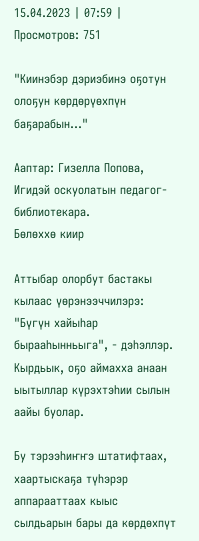15.04.2023 | 07:59 | Просмотров: 751

"Киинэбэр дэриэбинэ оҕотун олоҕун көрдөрүөхпүн баҕарабын..."

Ааптар: Гизелла Попова, Игидэй оскуолатын педагог-библиотекара.
Бөлөххө киир

Аттыбар олорбут бастакы кылаас үөрэнээччилэрэ: "Бүгүн хайыһар бырааһынньыга", - дэһэллэр. Кырдьык, оҕо аймахха анаан ыытыллар күрэхтэһии сылын аайы буолар.

Бу тэрээһиҥҥэ штатифтаах, хаартыскаҕа түһэрэр аппарааттаах кыыс сылдьарын бары да көрдөхпүт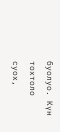буолуо. Күн тохтоло суох,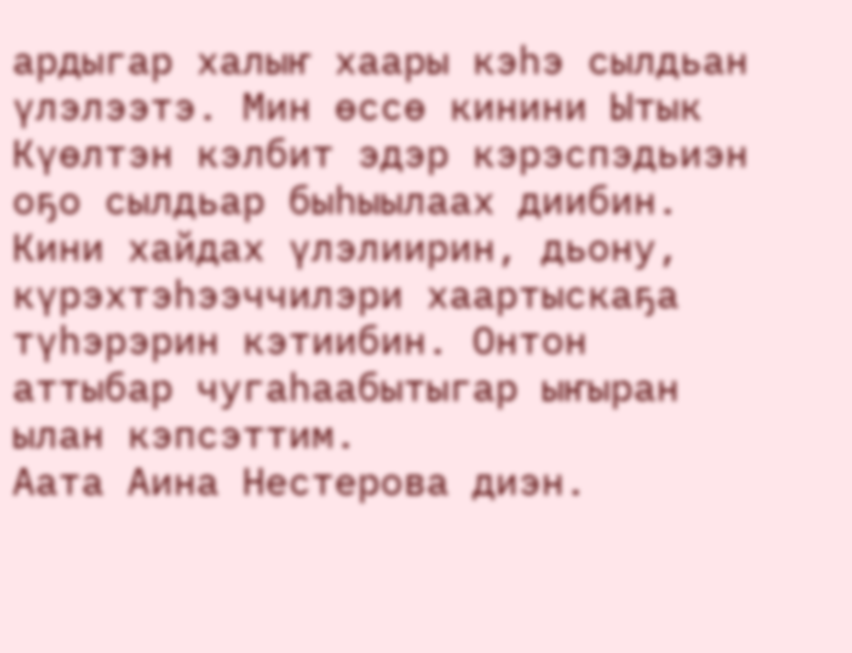ардыгар халыҥ хаары кэһэ сылдьан үлэлээтэ. Мин өссө кинини Ытык Күөлтэн кэлбит эдэр кэрэспэдьиэн оҕо сылдьар быһыылаах диибин. Кини хайдах үлэлиирин, дьону, күрэхтэһээччилэри хаартыскаҕа түһэрэрин кэтиибин. Онтон аттыбар чугаһаабытыгар ыҥыран ылан кэпсэттим.
Аата Аина Нестерова диэн.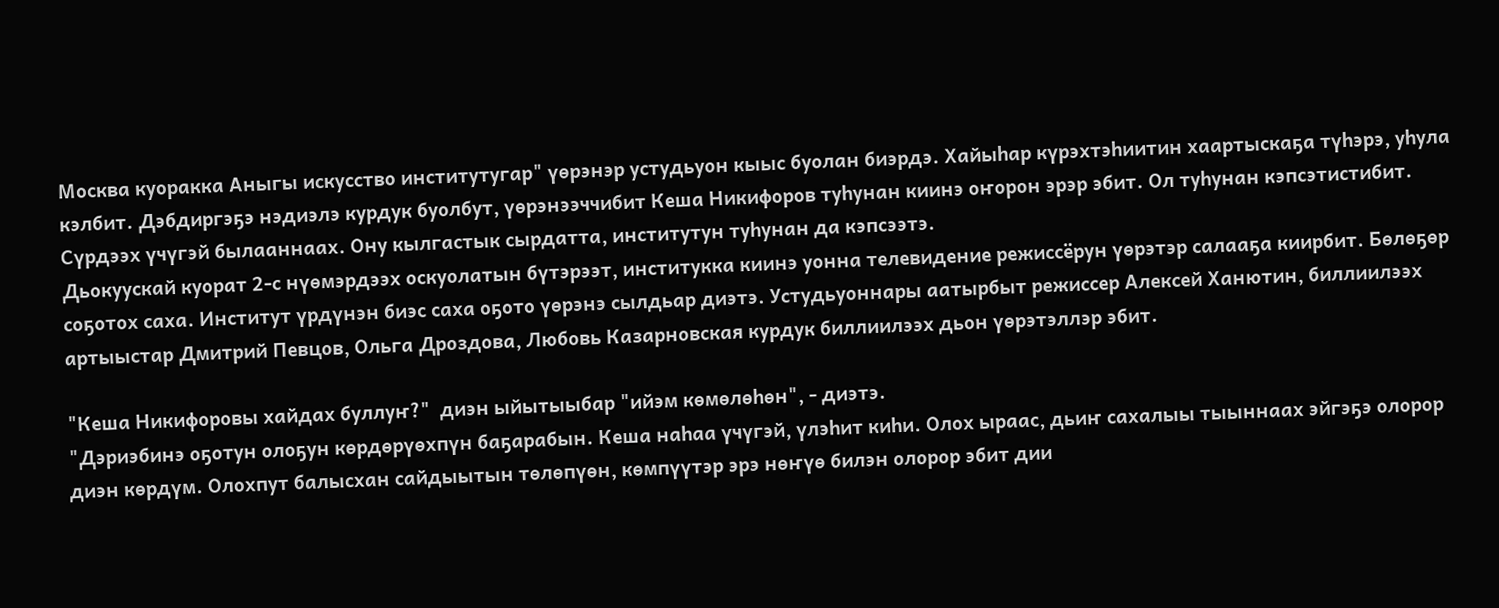Москва куоракка Аныгы искусство институтугар" үөрэнэр устудьуон кыыс буолан биэрдэ. Хайыһар күрэхтэһиитин хаартыскаҕа түһэрэ, уһула кэлбит. Дэбдиргэҕэ нэдиэлэ курдук буолбут, үөрэнээччибит Кеша Никифоров туһунан киинэ оҥорон эрэр эбит. Ол туһунан кэпсэтистибит. Сүрдээх үчүгэй былааннаах. Ону кылгастык сырдатта, институтун туһунан да кэпсээтэ.
Дьокуускай куорат 2-с нүөмэрдээх оскуолатын бүтэрээт, институкка киинэ уонна телевидение режиссёрун үөрэтэр салааҕа киирбит. Бөлөҕөр соҕотох саха. Институт үрдүнэн биэс саха оҕото үөрэнэ сылдьар диэтэ. Устудьуоннары аатырбыт режиссер Алексей Ханютин, биллиилээх артыыстар Дмитрий Певцов, Ольга Дроздова, Любовь Казарновская курдук биллиилээх дьон үөрэтэллэр эбит.

"Кеша Никифоровы хайдах буллуҥ?"  диэн ыйытыыбар "ийэм көмөлөһөн", - диэтэ.
"Дэриэбинэ оҕотун олоҕун көрдөрүөхпүн баҕарабын. Кеша наһаа үчүгэй, үлэһит киһи. Олох ыраас, дьиҥ сахалыы тыыннаах эйгэҕэ олорор диэн көрдүм. Олохпут балысхан сайдыытын төлөпүөн, көмпүүтэр эрэ нөҥүө билэн олорор эбит дии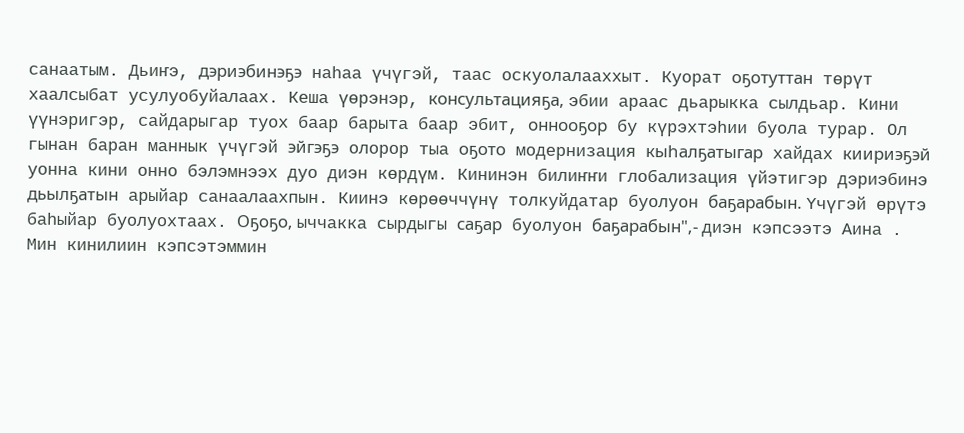санаатым. Дьиҥэ, дэриэбинэҕэ наһаа үчүгэй, таас оскуолалааххыт. Куорат оҕотуттан төрүт хаалсыбат усулуобуйалаах. Кеша үөрэнэр, консультацияҕа, эбии араас дьарыкка сылдьар. Кини үүнэригэр, сайдарыгар туох баар барыта баар эбит, оннооҕор бу күрэхтэһии буола турар. Ол гынан баран маннык үчүгэй эйгэҕэ олорор тыа оҕото модернизация кыһалҕатыгар хайдах киириэҕэй уонна кини онно бэлэмнээх дуо диэн көрдүм. Кининэн билиҥҥи глобализация үйэтигэр дэриэбинэ дьылҕатын арыйар санаалаахпын. Киинэ көрөөччүнү толкуйдатар буолуон баҕарабын. Үчүгэй өрүтэ баһыйар буолуохтаах. Оҕоҕо, ыччакка сырдыгы саҕар буолуон баҕарабын",- диэн кэпсээтэ Аина .
Мин кинилиин кэпсэтэммин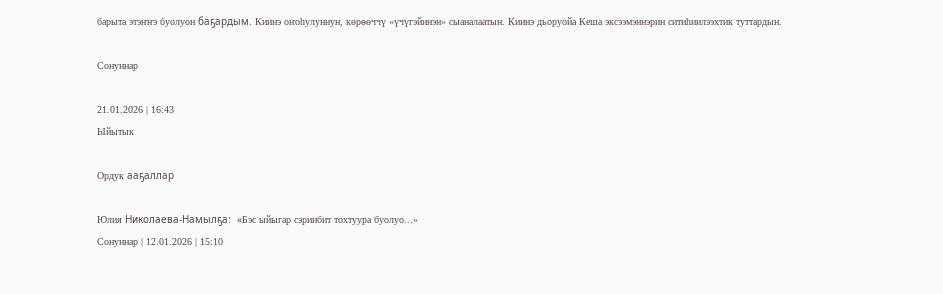барыта этэҥҥэ буолуон баҕардым. Киинэ оҥоһулуннун, көрөөччү «үчүгэйинэн» сыаналаатын. Киинэ дьоруойа Кеша эксээмэннэрин ситиһиилээхтик туттардын.

Сонуннар

21.01.2026 | 16:43
Ыйытык

Ордук ааҕаллар

Юлия Николаева-Намылҕа:  «Бэс ыйыгар сэриибит тохтуура буолуо...»
Сонуннар | 12.01.2026 | 15:10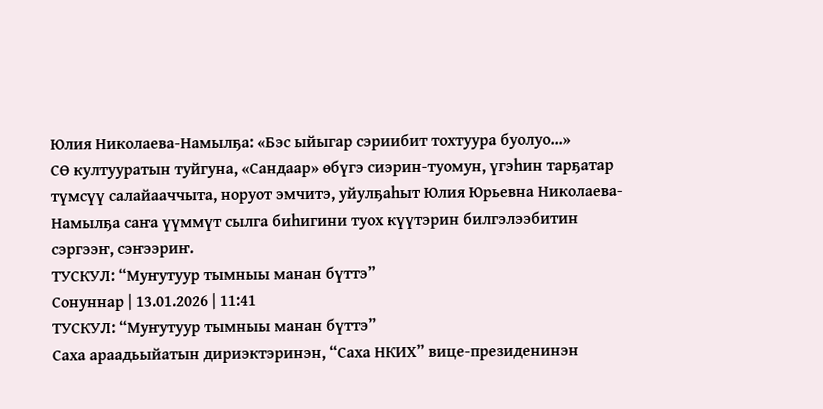Юлия Николаева-Намылҕа: «Бэс ыйыгар сэриибит тохтуура буолуо...»
СӨ култууратын туйгуна, «Сандаар» өбүгэ сиэрин-туомун, үгэһин тарҕатар түмсүү салайааччыта, норуот эмчитэ, уйулҕаһыт Юлия Юрьевна Николаева-Намылҕа саҥа үүммүт сылга биһигини туох күүтэрин билгэлээбитин сэргээҥ, сэҥээриҥ.
ТУСКУЛ: “Муҥутуур тымныы манан бүттэ”
Сонуннар | 13.01.2026 | 11:41
ТУСКУЛ: “Муҥутуур тымныы манан бүттэ”
Саха араадьыйатын дириэктэринэн, “Саха НКИХ” вице-президенинэн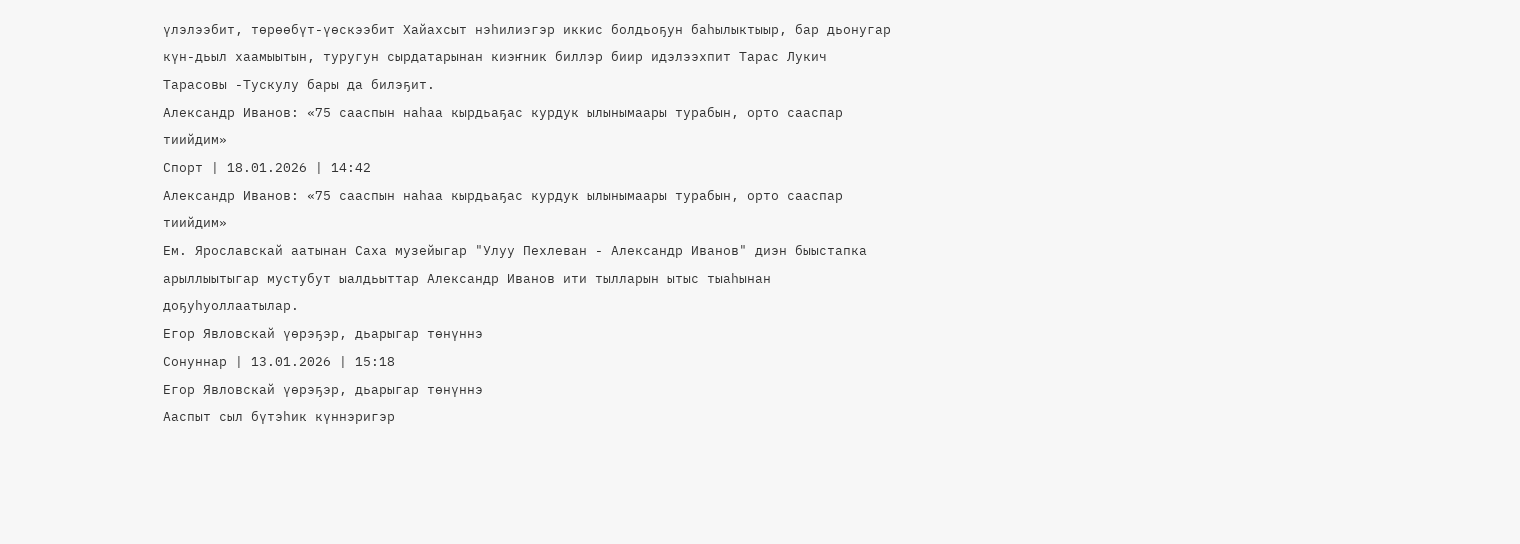үлэлээбит, төрөөбүт-үөскээбит Хайахсыт нэһилиэгэр иккис болдьоҕун баһылыктыыр, бар дьонугар күн-дьыл хаамыытын, туругун сырдатарынан киэҥник биллэр биир идэлээхпит Тарас Лукич Тарасовы -Тускулу бары да билэҕит.
Александр Иванов: «75 сааспын наһаа кырдьаҕас курдук ылынымаары турабын, орто сааспар тиийдим»
Спорт | 18.01.2026 | 14:42
Александр Иванов: «75 сааспын наһаа кырдьаҕас курдук ылынымаары турабын, орто сааспар тиийдим»
Ем. Ярославскай аатынан Саха музейыгар "Улуу Пехлеван - Александр Иванов" диэн быыстапка арыллыытыгар мустубут ыалдьыттар Александр Иванов ити тылларын ытыс тыаһынан доҕуһуоллаатылар.
Егор Явловскай үөрэҕэр, дьарыгар төнүннэ
Сонуннар | 13.01.2026 | 15:18
Егор Явловскай үөрэҕэр, дьарыгар төнүннэ
Ааспыт сыл бүтэһик күннэригэр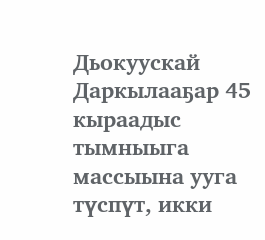Дьокуускай Даркылааҕар 45 кыраадыс тымныыга массыына ууга түспүт, икки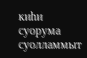киһи суорума суолламмыт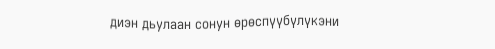диэн дьулаан сонун өрөспүүбүлүкэни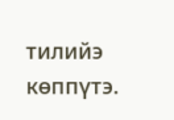тилийэ көппүтэ.